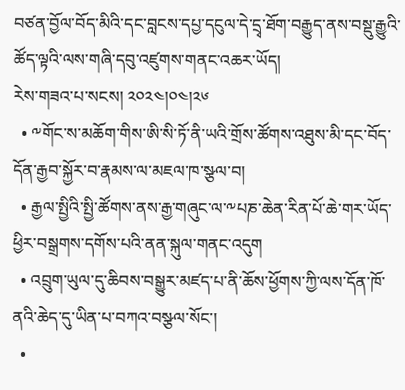བཙན་བྱོལ་བོད་མིའི་དང་བླངས་དཔྱ་དངུལ་དེ་དྲྭ་ཐོག་བརྒྱུད་ནས་བསྡུ་རྒྱུའི་ཚོད་ལྟའི་ལས་གཞི་དབུ་འཛུགས་གནང་འཆར་ཡོད།
རེས་གཟའ་པ་སངས། ༢༠༢༤།༠༤།༢༦
  • ༸གོང་ས་མཆོག་གིས་ཨི་སི་ཏོ་ནི་ཡའི་གྲོས་ཚོགས་འཐུས་མི་དང་བོད་དོན་རྒྱབ་སྐྱོར་བ་རྣམས་ལ་མཇལ་ཁ་སྩལ་བ།
  • རྒྱལ་སྤྱིའི་སྤྱི་ཚོགས་ནས་རྒྱ་གཞུང་ལ་༸པཎ་ཆེན་རིན་པོ་ཆེ་གར་ཡོད་ཕྱིར་བསྒྲགས་དགོས་པའི་ནན་སྐུལ་གནང་འདུག
  • འབྲུག་ཡུལ་དུ་ཆིབས་བསྒྱུར་མཛད་པ་ནི་ཆོས་ཕྱོགས་ཀྱི་ལས་དོན་ཁོ་ནའི་ཆེད་དུ་ཡིན་པ་བཀའ་བསྩལ་སོང་།
  •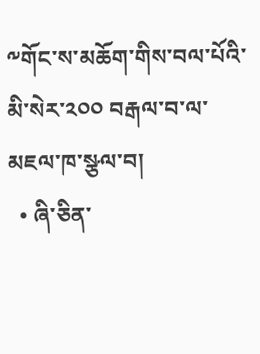༸གོང་ས་མཆོག་གིས་བལ་པོའི་མི་སེར་༢༠༠ བརྒལ་བ་ལ་མཇལ་ཁ་སྩལ་བ།
  • ཞི་ཅིན་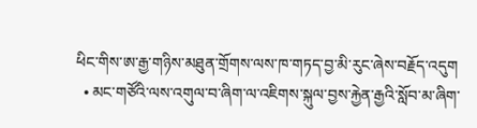ཕིང་གིས་ཨ་རྒྱ་གཉིས་མཐུན་གྲོགས་ལས་ཁ་གཏད་བྱ་མི་རུང་ཞེས་བརྗོད་འདུག
  • མང་གཙོའི་ལས་འགུལ་བ་ཞིག་ལ་འཇིགས་སྐུལ་བྱས་རྐྱེན་རྒྱའི་སློབ་མ་ཞིག་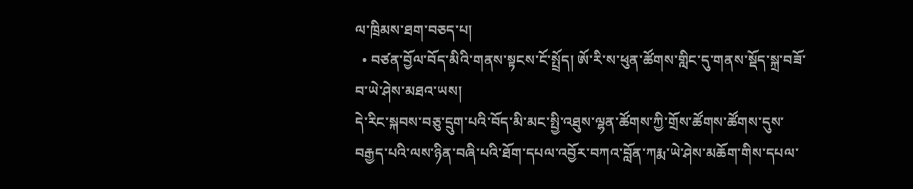ལ་ཁྲིམས་ཐག་བཅད་པ།
  • བཙན་བྱོལ་བོད་མིའི་གནས་སྟངས་ངོ་སྤྲོད། ཨོ་རི་ས་ཕུན་ཚོགས་གླིང་དུ་གནས་སྡོད་སྐྲ་བཟོ་བ་ཡེ་ཤེས་མཐའ་ཡས།
དེ་རིང་སྐབས་བཅུ་དྲུག་པའི་བོད་མི་མང་སྤྱི་འཐུས་ལྷན་ཚོགས་ཀྱི་གྲོས་ཚོགས་ཚོགས་དུས་བརྒྱད་པའི་ལས་ཉིན་བཞི་པའི་ཐོག་དཔལ་འབྱོར་བཀའ་བློན་ཀརྨ་ཡེ་ཤེས་མཆོག་གིས་དཔལ་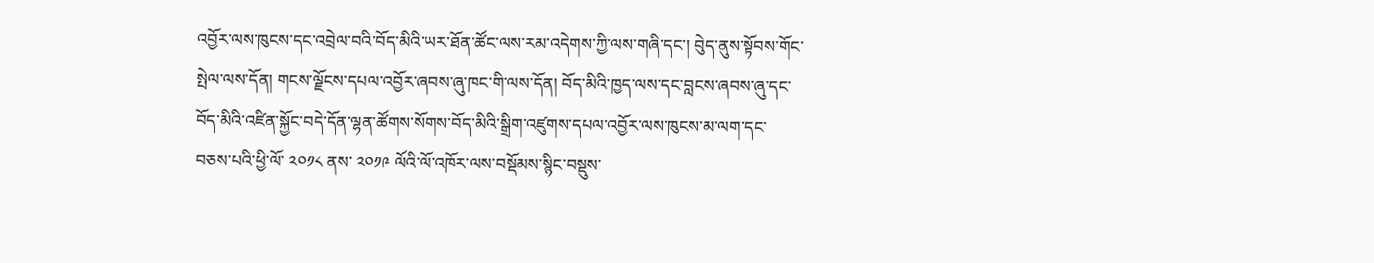འབྱོར་ལས་ཁུངས་དང་འབྲེལ་བའི་བོད་མིའི་ཡར་ཐོན་ཚོང་ལས་རམ་འདེགས་ཀྱི་ལས་གཞི་དང་། བེུད་ནུས་སྟོབས་གོང་སྤེལ་ལས་དོན། གངས་ལྗོངས་དཔལ་འབྱོར་ཞབས་ཞུ་ཁང་གི་ལས་དོན། བོད་མིའི་ཁྱད་ལས་དང་བླངས་ཞབས་ཞུ་དང་བོད་མིའི་འཛིན་སྐྱོང་བདེ་དོན་ལྷན་ཚོགས་སོགས་བོད་མིའི་སྒྲིག་འཛུགས་དཔལ་འབྱོར་ལས་ཁུངས་མ་ལག་དང་བཅས་པའི་ཕྱི་ལོ་ ༢༠༡༨ ནས་ ༢༠༡༩ ལོའི་ལོ་འཁོར་ལས་བསྡོམས་སྙིང་བསྡུས་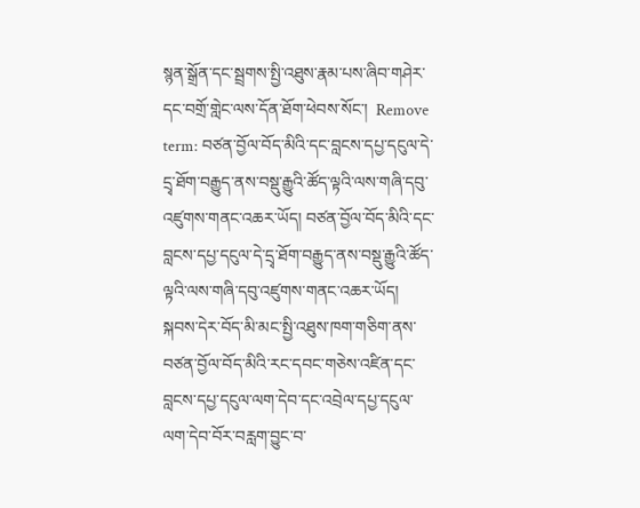སྙན་སྒྲོན་དང་སྦྲགས་སྤྱི་འཐུས་རྣམ་པས་ཞིབ་གཤེར་དང་བགྲོ་གླེང་ལས་དོན་ཐོག་ཕེབས་སོང་།  Remove term: བཙན་བྱོལ་བོད་མིའི་དང་བླངས་དཔྱ་དངུལ་དེ་དྲྭ་ཐོག་བརྒྱུད་ནས་བསྡུ་རྒྱུའི་ཚོད་ལྟའི་ལས་གཞི་དབུ་འཛུགས་གནང་འཆར་ཡོད། བཙན་བྱོལ་བོད་མིའི་དང་བླངས་དཔྱ་དངུལ་དེ་དྲྭ་ཐོག་བརྒྱུད་ནས་བསྡུ་རྒྱུའི་ཚོད་ལྟའི་ལས་གཞི་དབུ་འཛུགས་གནང་འཆར་ཡོད།
སྐབས་དེར་བོད་མི་མང་སྤྱི་འཐུས་ཁག་གཅིག་ནས་བཙན་བྱོལ་བོད་མིའི་རང་དབང་གཅེས་འཛིན་དང་བླངས་དཔྱ་དངུལ་ལག་དེབ་དང་འབྲེལ་དཔྱ་དངུལ་ལག་དེབ་བོར་བརླག་བྱུང་བ་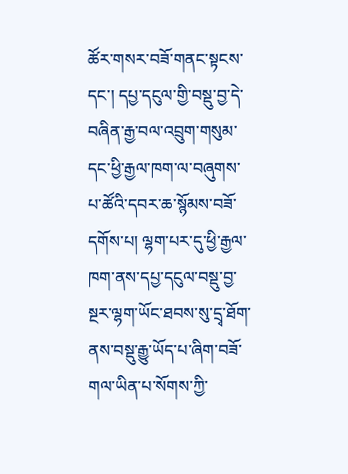ཚོར་གསར་བཟོ་གནང་སྟངས་དང་། དཔྱ་དངུལ་གྱི་བསྡུ་བྱ་དེ་བཞིན་རྒྱ་བལ་འབྲུག་གསུམ་དང་ཕྱི་རྒྱལ་ཁག་ལ་བཞུགས་པ་ཚོའི་དབར་ཆ་སྙོམས་བཟོ་དགོས་པ། ལྷག་པར་དུ་ཕྱི་རྒྱལ་ཁག་ནས་དཔྱ་དངུལ་བསྡུ་བྱ་སྔར་ལྷག་ཡོང་ཐབས་སུ་དྲྭ་ཐོག་ནས་བསྡུ་རྒྱུ་ཡོད་པ་ཞིག་བཟོ་གལ་ཡིན་པ་སོགས་ཀྱི་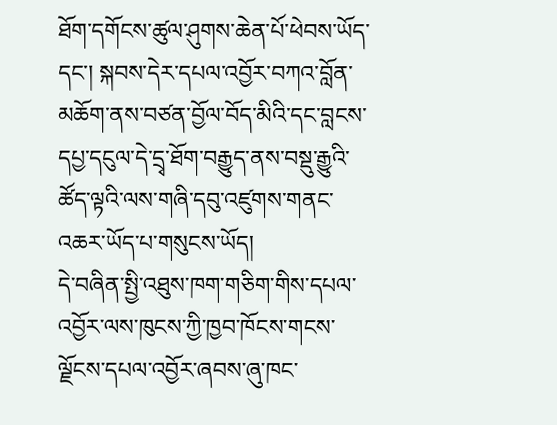ཐོག་དགོངས་ཚུལ་ཤུགས་ཆེན་པོ་ཕེབས་ཡོད་དང་། སྐབས་དེར་དཔལ་འབྱོར་བཀའ་བློན་མཆོག་ནས་བཙན་བྱོལ་བོད་མིའི་དང་བླངས་དཔྱ་དངུལ་དེ་དྲྭ་ཐོག་བརྒྱུད་ནས་བསྡུ་རྒྱུའི་ཚོད་ལྟའི་ལས་གཞི་དབུ་འཛུགས་གནང་འཆར་ཡོད་པ་གསུངས་ཡོད།
དེ་བཞིན་སྤྱི་འཐུས་ཁག་གཅིག་གིས་དཔལ་འབྱོར་ལས་ཁུངས་ཀྱི་ཁྱབ་ཁོངས་གངས་ལྗོངས་དཔལ་འབྱོར་ཞབས་ཞུ་ཁང་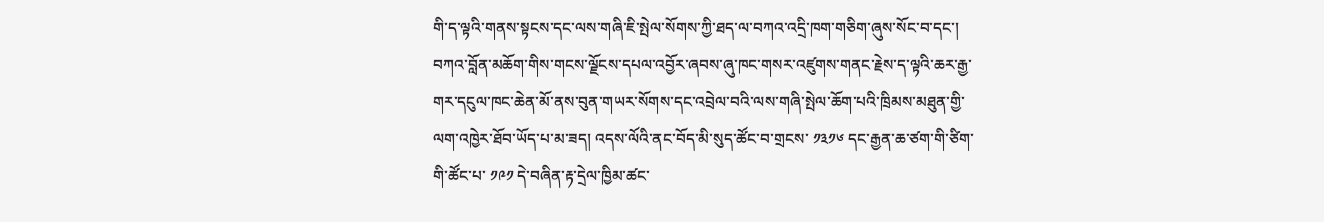གི་ད་ལྟའི་གནས་སྟངས་དང་ལས་གཞི་ཇི་སྤེལ་སོགས་ཀྱི་ཐད་ལ་བཀའ་འདྲི་ཁག་གཅིག་ཞུས་སོང་བ་དང་། བཀའ་བློན་མཆོག་གིས་གངས་ལྗོངས་དཔལ་འབྱོར་ཞབས་ཞུ་ཁང་གསར་འཛུགས་གནང་རྗེས་ད་ལྟའི་ཆར་རྒྱ་གར་དངུལ་ཁང་ཆེན་མོ་ནས་བུན་གཡར་སོགས་དང་འབྲེལ་བའི་ལས་གཞི་སྤེལ་ཆོག་པའི་ཁྲིམས་མཐུན་གྱི་ལག་འཁྱེར་ཐོབ་ཡོད་པ་མ་ཟད། འདས་ལོའི་ནང་བོད་མི་སུད་ཚོང་བ་གྲངས་ ༡༣༡༦ དང་རྒྱན་ཆ་ཙག་གི་ཙིག་གི་ཚོང་པ་ ༡༩༡ དེ་བཞིན་རྟ་དྲེལ་ཁྱིམ་ཚང་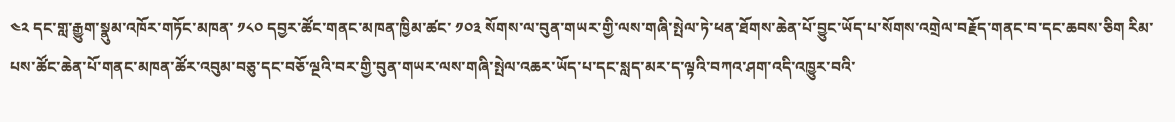༤༢ དང་གླ་རྒྱུག་སྣུམ་འཁོར་གཏོང་མཁན་ ༡༨༠ དབྱར་ཚོང་གནང་མཁན་ཁྱིམ་ཚང་ ༡༠༣ སོགས་ལ་བུན་གཡར་གྱི་ལས་གཞི་སྤེལ་ཏེ་ཕན་ཐོགས་ཆེན་པོ་བྱུང་ཡོད་པ་སོགས་འགྲེལ་བརྗོད་གནང་བ་དང་ཆབས་ཅིག རིམ་པས་ཚོང་ཆེན་པོ་གནང་མཁན་ཚོར་འབུམ་བཅུ་དང་བཅོ་ལྔའི་བར་གྱི་བུན་གཡར་ལས་གཞི་སྤེལ་འཆར་ཡོད་པ་དང་སླད་མར་ད་ལྟའི་བཀའ་ཤག་འདི་འཁྱུར་བའི་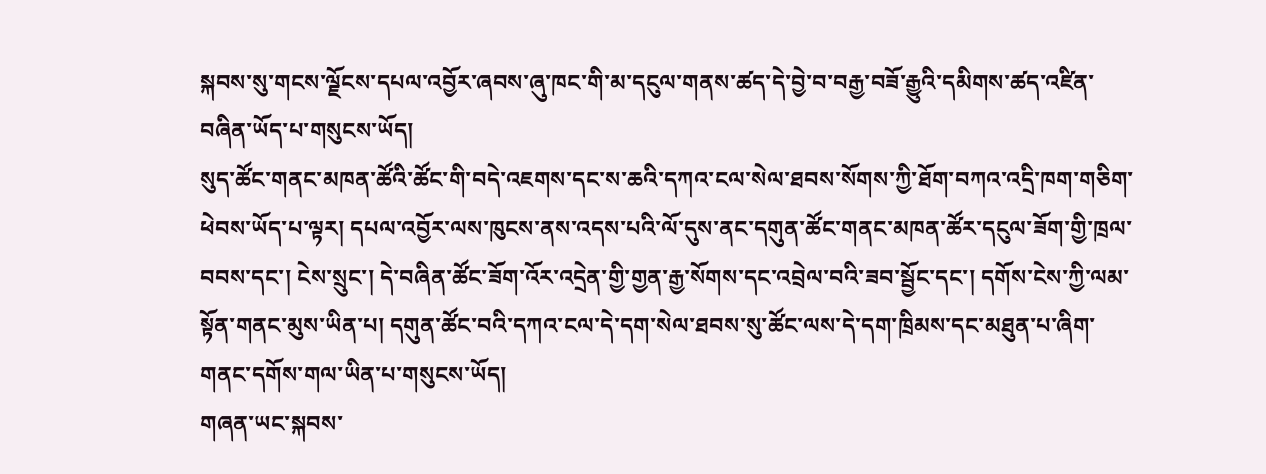སྐབས་སུ་གངས་ལྗོངས་དཔལ་འབྱོར་ཞབས་ཞུ་ཁང་གི་མ་དངུལ་གནས་ཚད་དེ་བྱེ་བ་བརྒྱ་བཟོ་རྒྱུའི་དམིགས་ཚད་འཛིན་བཞིན་ཡོད་པ་གསུངས་ཡོད།
སུད་ཚོང་གནང་མཁན་ཚོའི་ཚོང་གི་བདེ་འཇགས་དང་ས་ཆའི་དཀའ་ངལ་སེལ་ཐབས་སོགས་ཀྱི་ཐོག་བཀའ་འདྲི་ཁག་གཅིག་ཕེབས་ཡོད་པ་ལྟར། དཔལ་འབྱོར་ལས་ཁུངས་ནས་འདས་པའི་ལོ་དུས་ནང་དགུན་ཚོང་གནང་མཁན་ཚོར་དངུལ་ཟོག་གྱི་ཁྲལ་བབས་དང་། ངེས་སྲུང་། དེ་བཞིན་ཚོང་ཟོག་འོར་འདྲེན་གྱི་གྱན་རྒྱ་སོགས་དང་འབྲེལ་བའི་ཟབ་སྦྱོང་དང་། དགོས་ངེས་ཀྱི་ལམ་སྟོན་གནང་མུས་ཡིན་པ། དགུན་ཚོང་བའི་དཀའ་ངལ་དེ་དག་སེལ་ཐབས་སུ་ཚོང་ལས་དེ་དག་ཁྲིམས་དང་མཐུན་པ་ཞིག་གནང་དགོས་གལ་ཡིན་པ་གསུངས་ཡོད།
གཞན་ཡང་སྐབས་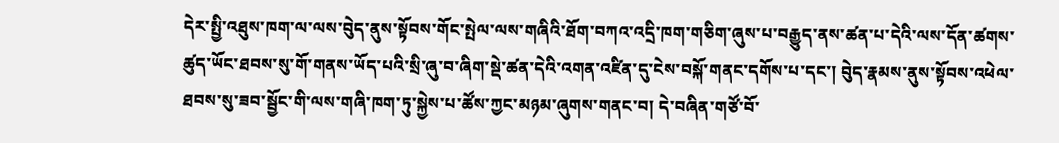དེར་སྤྱི་འཐུས་ཁག་ལ་ལས་བེུད་ནུས་སྟོབས་གོང་སྤེལ་ལས་གཞིའི་ཐོག་བཀའ་འདྲི་ཁག་གཅིག་ཞུས་པ་བརྒྱུད་ནས་ཚན་པ་དེའི་ལས་དོན་ཚགས་ཚུད་ཡོང་ཐབས་སུ་གོ་གནས་ཡོད་པའི་སྲི་ཞུ་བ་ཞིག་སྡེ་ཚན་དེའི་འགན་འཛིན་དུ་ངེས་བསྐོ་གནང་དགོས་པ་དང་། བེུད་རྣམས་ནུས་སྟོབས་འཕེལ་ཐབས་སུ་ཟབ་སྦྱོང་གི་ལས་གཞི་ཁག་ཏུ་སྐྱེས་པ་ཚོས་ཀྱང་མཉམ་ཞུགས་གནང་བ། དེ་བཞིན་གཙོ་བོ་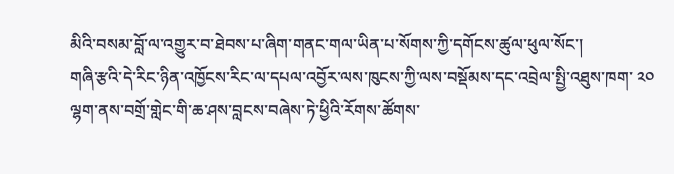མིའི་བསམ་བློ་ལ་འགྱུར་བ་ཐེབས་པ་ཞིག་གནང་གལ་ཡིན་པ་སོགས་ཀྱི་དགོངས་ཚུལ་ཕུལ་སོང་།
གཞི་རྩའི་དེ་རིང་ཉིན་འཁྱོངས་རིང་ལ་དཔལ་འབྱོར་ལས་ཁུངས་ཀྱི་ལས་བསྡོམས་དང་འབྲེལ་སྤྱི་འཐུས་ཁག་ ༢༠ ལྷག་ནས་བགྲོ་གླེང་གི་ཆ་ཤས་བླངས་བཞེས་ཏེ་ཕྱིའི་རོགས་ཚོགས་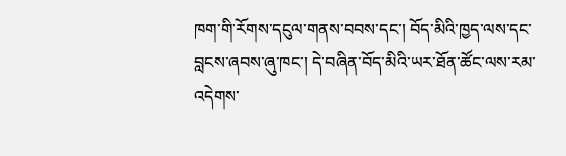ཁག་གི་རོགས་དངུལ་གནས་བབས་དང་། བོད་མིའི་ཁྱད་ལས་དང་བླངས་ཞབས་ཞུ་ཁང་། དེ་བཞིན་བོད་མིའི་ཡར་ཐོན་ཚོང་ལས་རམ་འདེགས་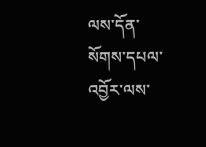ལས་དོན་སོགས་དཔལ་འབྱོར་ལས་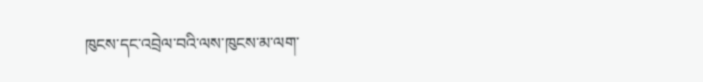ཁུངས་དང་འབྲེལ་བའི་ལས་ཁུངས་མ་ལག་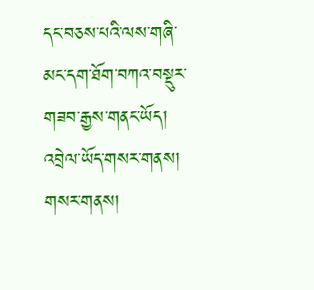དང་བཅས་པའི་ལས་གཞི་མང་དག་ཐོག་བཀའ་བསྡུར་གཟབ་རྒྱས་གནང་ཡོད།
འབྲེལ་ཡོད་གསར་གནས།
གསར་གནས།